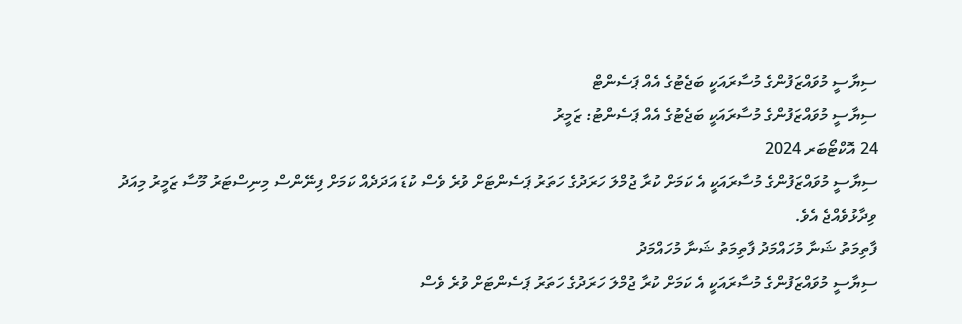ސިޔާސީ މުވައްޒަފުންގެ މުސާރައަކީ ބަޖެޓުގެ އެއް ޕަސެންޓް
ސިޔާސީ މުވައްޒަފުންގެ މުސާރައަކީ ބަޖެޓުގެ އެއް ޕަސެންޓު: ޒަމީރު
24 އޮކްޓޯބަރ 2024
ސިޔާސީ މުވައްޒަފުންގެ މުސާރައަކީ އެ ކަމަށް ކުރާ ޖުމްލަ ހަރަދުގެ ހަތަރު ޕަސެންޓަށް ވުރެ ވެސް ކުޑަ އަދަދެއް ކަމަށް ފިނޭންސް މިނިސްޓަރު މޫސާ ޒަމީރު މިއަދު ވިދާޅުވެއްޖެ އެވެ.
ފާތިމަތު ޝަނާ މުހައްމަދު ފާތިމަތު ޝަނާ މުހައްމަދު
ސިޔާސީ މުވައްޒަފުންގެ މުސާރައަކީ އެ ކަމަށް ކުރާ ޖުމްލަ ހަރަދުގެ ހަތަރު ޕަސެންޓަށް ވުރެ ވެސް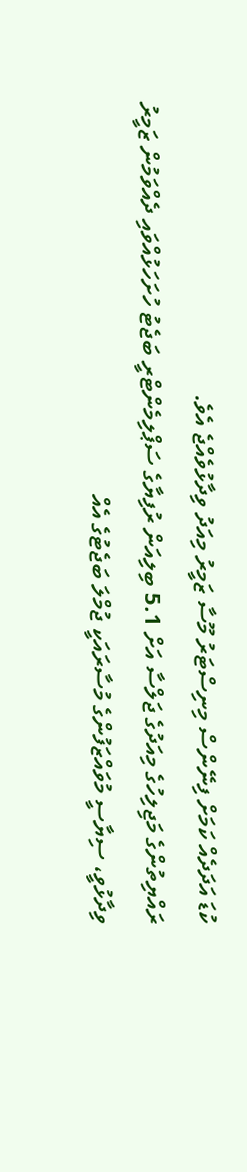ކުޑަ އަދަދެއް ކަމަށް ފިނޭންސް މިނިސްޓަރު މޫސާ ޒަމީރު މިއަދު ވިދާޅުވެއްޖެ އެވެ.
ރައްޔިތުންގެ މަޖިލިހުގެ މިއަދުގެ ޖަލްސާ އަށް 5.1 ބިލިއަން ރުފިޔާގެ ސަޕްލިމެންޓްރީ ބަޖެޓު ހުށަހަޅުއްވައި ދެއްވަމުން ޒަމީރު ވިދާޅުވީ، ސިޔާސީ މުވައްޒަފުންގެ މުސާރައަކީ ޖުމްލަ ބަޖެޓުގެ އެއް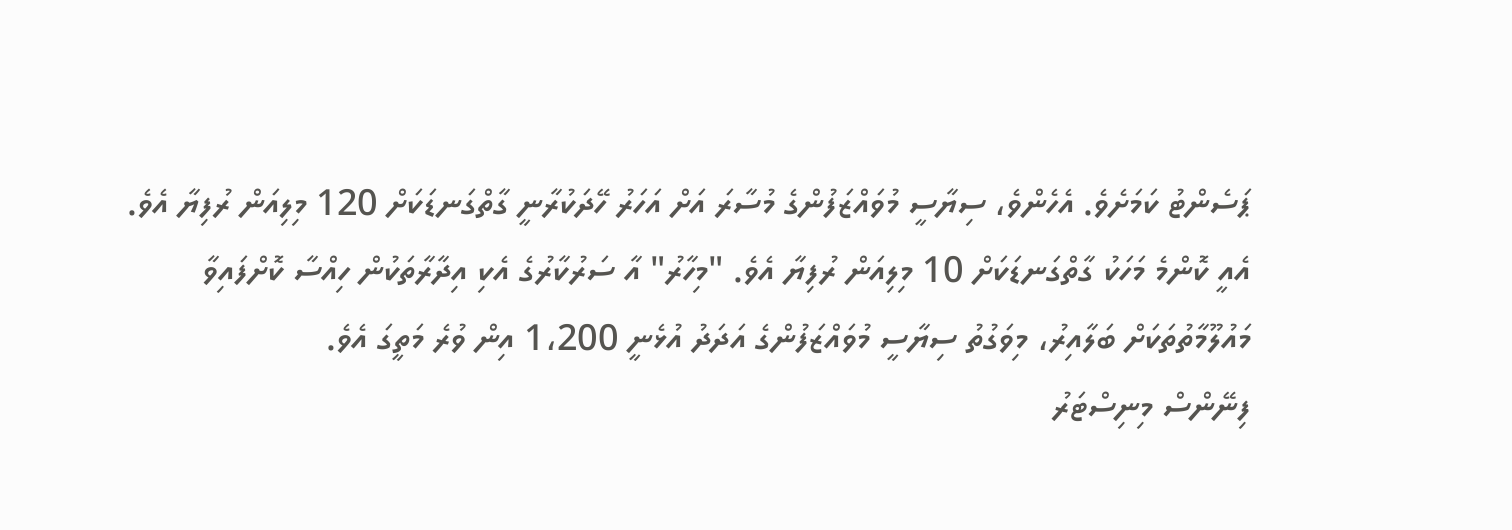ޕަސެންޓު ކަމަށެވެ. އެހެންވެ، ސިޔާސީ މުވައްޒަފުންގެ މުސާރަ އަށް އަހަރު ހޭދަކުރާނީ ގާތްގަނޑަކަށް 120 މިލިއަން ރުފިޔާ އެވެ. އެއީ ކޮންމެ މަހަކު ގާތްގަނޑަކަށް 10 މިލިއަން ރުފިޔާ އެވެ. "މިހާރު" އާ ސަރުކާރުގެ އެކި އިދާރާތަކުން ހިއްސާ ކޮށްފައިވާ މައުލޫމާތުތަކަށް ބަލާއިރު، މިވަގުތު ސިޔާސީ މުވައްޒަފުންގެ އަދަދު އުޅެނީ 1،200 އިން ވުރެ މަތީގަ އެވެ.
ފިނޭންސް މިނިސްޓަރު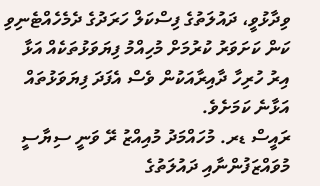ވިދާޅުވީ، ދައުލަތުގެ ފިސްކަލް ހަރަދުގެ ދެމެހެއްޓެނިވި ކަން ކަށަވަރު ކުރުމަށް މުހިއްމު ފިޔަވަޅުތަކެއް އަޅާ އިރު ހުރިހާ ދާއިރާއަކުން ވެސް އެފަދަ ފިޔަވަޅުތައް އަޅާނެ ކަމަށެވެ.
ރައީސް ޑރ. މުހައްމަދު މުއިއްޒު ރޭ ވަނީ ސިޔާސީ މުވައްޒަފުންނާއި ދައުލަތުގެ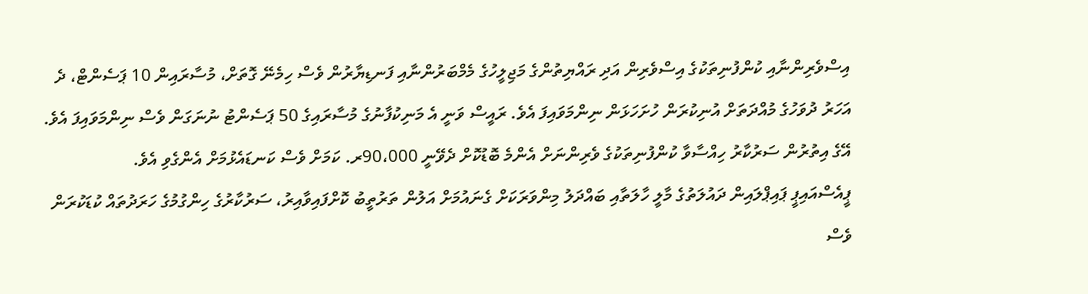އިސްވެރިންނާއި ކުންފުނިތަކުގެ އިސްވެރިން އަދި ރައްޔިތުންގެ މަޖިލީހުގެ މެމްބަރުންނާއި ފަނޑިޔާރުން ވެސް ހިމެނޭ ގޮތަށް، މުސާރައިން 10 ޕަސެންޓް، ދެ އަހަރު ދުވަހުގެ މުއްދަތަށް އުނިކުރަން ހުށަހަޅަން ނިންމަވައިފަ އެވެ. ރައީސް ވަނީ އެ މަނިކުފާނުގެ މުސާރައިގެ 50 ޕަސެންޓު ނުނަގަން ވެސް ނިންމަވައިފަ އެވެ. އޭގެ އިތުރުން ސަރުކާރު ހިއްސާވާ ކުންފުނިތަކުގެ ވެރިންނަށް އެންމެ ބޮޑުކޮށް ދެވޭނީ 90،000ރ. ކަމަށް ވެސް ކަނޑައެޅުމަށް އެންގެވި އެވެ.
ޕީއެސްއައިޕީ ޕައިޕްލައިން ދައުލަތުގެ މާލީ ހާލަތާއި ބައްދަލު މިންވަރަކަށް ގެނައުމަށް އަލުން ތަރުތީބު ކޮށްފައިވާއިރު، ސަރުކާރުގެ ހިންގުމުގެ ހަރަދުތައް ކުޑަކުރަން ވެސް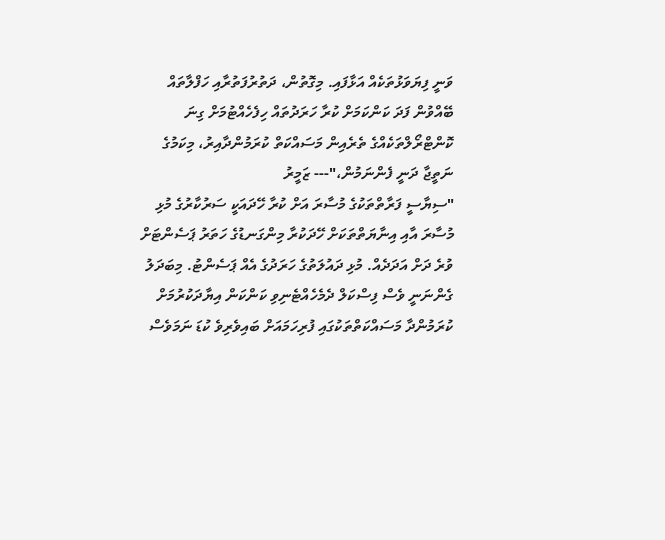ވަނީ ފިޔަވަޅުތަކެއް އަޅާފައި. މިގޮތުން، ދަތުރުފަތުރާއި ހަފްލާތައް ބޭއްވުން ފަދަ ކަންކަމަށް ކުރާ ހަރަދުތައް ހިފެހެއްޓުމަށް ގިނަ ކޮންޓްރޯލްތަކެއްގެ ތެރެއިން މަސައްކަތް ކުރަމުންދާއިރު، މިކަމުގެ ނަތީޖާ ދަނީ ފެންނަމުން،"--- ޒަމީރު
"ސިޔާސީ ފަރާތްތަކުގެ މުސާރަ އަށް ކުރާ ހޭދައަކީ ސަރުކާރުގެ މުޅި މުސާރަ އާއި އިނާޔަތްތަކަށް ހޭދަކުރާ މިންގަނޑުގެ ހަތަރު ޕަސެންޓަށް ވުރެ ދަށް އަދަދެއް. މުޅި ދައުލަތުގެ ހަރަދުގެ އެއް ޕަސެންޓު. މިބަދަލު ގެންނަނީ ވެސް ފިސްކަލް ދެމެހެއްޓެނިވި ކަންކަން އިޔާދަކުރުމަށް ކުރަމުންދާ މަސައްކަތްތަކުގައި ފުރިހަމައަށް ބައިވެރިވެ ކުޑަ ނަމަވެސް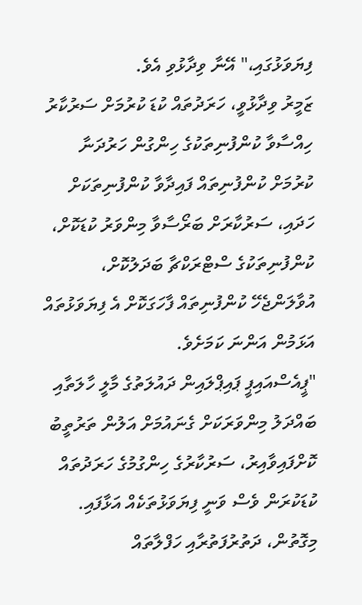ފިޔަވަޅުގައި،" އޭނާ ވިދާޅުވި އެވެ.
ޒަމީރު ވިދާޅުވީ، ހަރަދުތައް ކުޑަ ކުރުމަށް ސަރުކާރު ހިއްސާވާ ކުންފުނިތަކުގެ ހިންގުން ހަރުދަނާ ކުރުމަށް ކުންފުނިތައް ފައިދާވާ ކުންފުނިތަކަށް ހަދައި، ސަރުކާރަށް ބަރޯސާވާ މިންވަރު ކުޑަކޮށް، ކުންފުނިތަކުގެ ސްޓްރަކްޗާ ބަދަލުކޮށް، އުވާލަންޖެހޭ ކުންފުނިތައް ފާހަގަކޮށް އެ ފިޔަވަޅުތައް އަޅަމުން އަންނަ ކަމަށެވެ.
"ޕީއެސްއައިޕީ ޕައިޕްލައިން ދައުލަތުގެ މާލީ ހާލަތާއި ބައްދަލު މިންވަރަކަށް ގެނައުމަށް އަލުން ތަރުތީބު ކޮށްފައިވާއިރު، ސަރުކާރުގެ ހިންގުމުގެ ހަރަދުތައް ކުޑަކުރަން ވެސް ވަނީ ފިޔަވަޅުތަކެއް އަޅާފައި. މިގޮތުން، ދަތުރުފަތުރާއި ހަފްލާތައް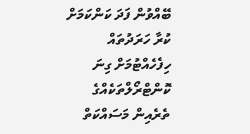ބޭއްވުން ފަދަ ކަންކަމަށް ކުރާ ހަރަދުތައް ހިފެހެއްޓުމަށް ގިނަ ކޮންޓްރޯލްތަކެއްގެ ތެރެއިން މަސައްކަތް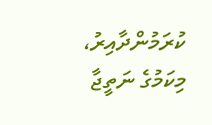ކުރަމުންދާއިރު، މިކަމުގެ ނަތީޖާ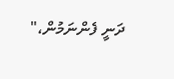ދަނީ ފެންނަމުން،"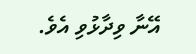އޭނާ ވިދާޅުވި އެވެ.